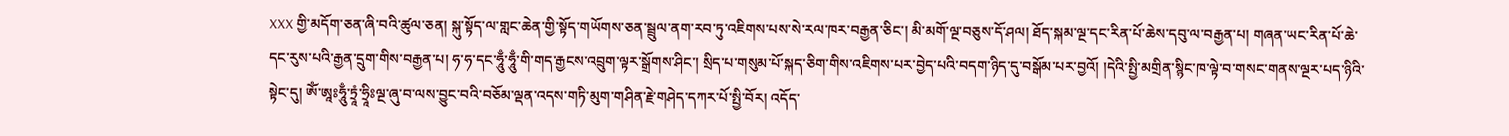XXX གྱི་མདོག་ཅན་ཞི་བའི་ཚུལ་ཅན། སྐུ་སྟོད་ལ་གླང་ཆེན་གྱི་སྟོད་གཡོགས་ཅན་སྦྲུལ་ནག་རབ་ཏུ་འཇིགས་པས་སེ་རལ་ཁར་བརྒྱན་ཅིང་། མི་མགོ་ལྔ་བཅུས་དོ་ཤལ། ཐོད་སྐམ་ལྔ་དང་རིན་པོ་ཆེས་དབུ་ལ་བརྒྱན་པ། གཞན་ཡང་རིན་པོ་ཆེ་དང་རུས་པའི་རྒྱན་དྲུག་གིས་བརྒྱན་པ། ཧ་ཧ་དང་ཧཱུྃ་ཧཱུྃ་གི་གད་རྒྱངས་འབྲུག་ལྟར་སྒྲོགས་ཤིང་། སྲིད་པ་གསུམ་པོ་སྐད་ཅིག་གིས་འཇིགས་པར་བྱེད་པའི་བདག་ཉིད་དུ་བསྒོམ་པར་བྱའོ། །དེའི་སྤྱི་མགྲིན་སྙིང་ཁ་ལྟེ་བ་གསང་གནས་ལྔར་པད་ཉིའི་སྟེང་དུ། ཨོཾ་ཨཱཿཧཱུྃ་ཏྲཱཾ་ཧྲཱིཿལྔ་ཞུ་བ་ལས་བྱུང་བའི་བཅོམ་ལྡན་འདས་གཏི་མུག་གཤིན་རྗེ་གཤེད་དཀར་པོ་སྤྱི་བོར། འདོད་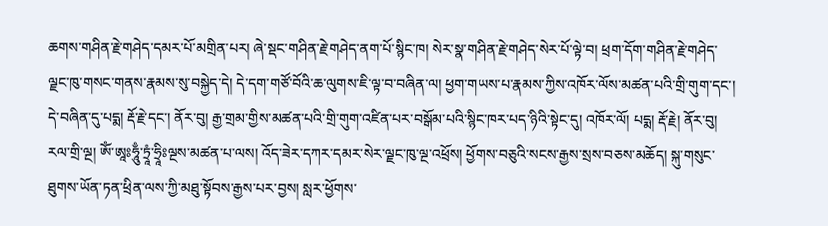ཆགས་གཤིན་རྗེ་གཤེད་དམར་པོ་མགྲིན་པར། ཞེ་སྡང་གཤིན་རྗེ་གཤེད་ནག་པོ་སྙིང་ཁ། སེར་སྣ་གཤིན་རྗེ་གཤེད་སེར་པོ་ལྟེ་བ། ཕྲག་དོག་གཤིན་རྗེ་གཤེད་ལྗང་ཁུ་གསང་གནས་རྣམས་སུ་བསྐྱེད་དེ། དེ་དག་གཙོ་བོའི་ཆ་ལུགས་ཇི་ལྟ་བ་བཞིན་ལ། ཕྱག་གཡས་པ་རྣམས་ཀྱིས་འཁོར་ལོས་མཚན་པའི་གྲི་གུག་དང་། དེ་བཞིན་དུ་པདྨ། རྡོ་རྗེ་དང་། ནོར་བུ། རྒྱ་གྲམ་གྱིས་མཚན་པའི་གྲི་གུག་འཛིན་པར་བསྒོམ་པའི་སྙིང་ཁར་པད་ཉིའི་སྟེང་དུ། འཁོར་ལོ། པདྨ། རྡོ་རྗེ། ནོར་བུ། རལ་གྲི་ལྔ། ཨོཾ་ཨཱཿཧཱུྃ་ཏྲཱཾ་ཧྲཱིཿལྔས་མཚན་པ་ལས། འོད་ཟེར་དཀར་དམར་སེར་ལྗང་ཁུ་ལྔ་འཕྲོས། ཕྱོགས་བཅུའི་སངས་རྒྱས་སྲས་བཅས་མཆོད། སྐུ་གསུང་ཐུགས་ཡོན་ཏན་ཕྲིན་ལས་ཀྱི་མཐུ་སྟོབས་རྒྱས་པར་བྱས། སླར་ཕྱོགས་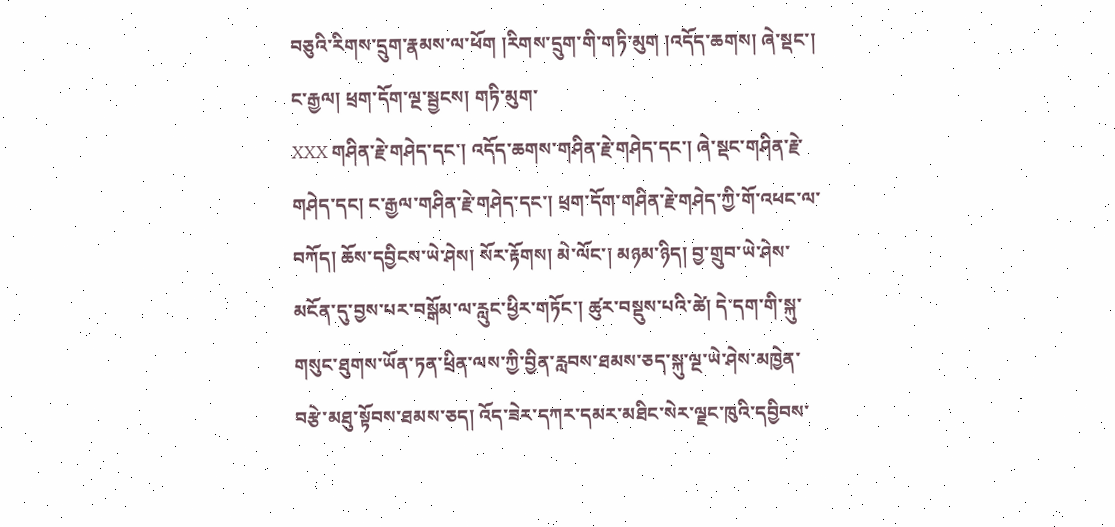བཅུའི་རིགས་དྲུག་རྣམས་ལ་ཕོག །རིགས་དྲུག་གི་གཏི་མུག །འདོད་ཆགས། ཞེ་སྡང་། ང་རྒྱལ། ཕྲག་དོག་ལྔ་སྦྱངས། གཏི་མུག་
XXX གཤིན་རྗེ་གཤེད་དང་། འདོད་ཆགས་གཤིན་རྗེ་གཤེད་དང་། ཞེ་སྡང་གཤིན་རྗེ་གཤེད་དང། ང་རྒྱལ་གཤིན་རྗེ་གཤེད་དང་། ཕྲག་དོག་གཤིན་རྗེ་གཤེད་ཀྱི་གོ་འཕང་ལ་བཀོད། ཆོས་དབྱིངས་ཡེ་ཤེས། སོར་རྟོགས། མེ་ལོང་། མཉམ་ཉིད། བྱ་གྲུབ་ཡེ་ཤེས་མངོན་དུ་བྱས་པར་བསྒོམ་ལ་རླུང་ཕྱིར་གཏོང་། ཚུར་བསྡུས་པའི་ཚེ། དེ་དག་གི་སྐུ་གསུང་ཐུགས་ཡོན་ཏན་ཕྲིན་ལས་ཀྱི་བྱིན་རླབས་ཐམས་ཅད་སྐུ་ལྔ་ཡེ་ཤེས་མཁྱེན་བརྩེ་མཐུ་སྟོབས་ཐམས་ཅད། འོད་ཟེར་དཀར་དམར་མཐིང་སེར་ལྗང་ཁུའི་དབྱིབས་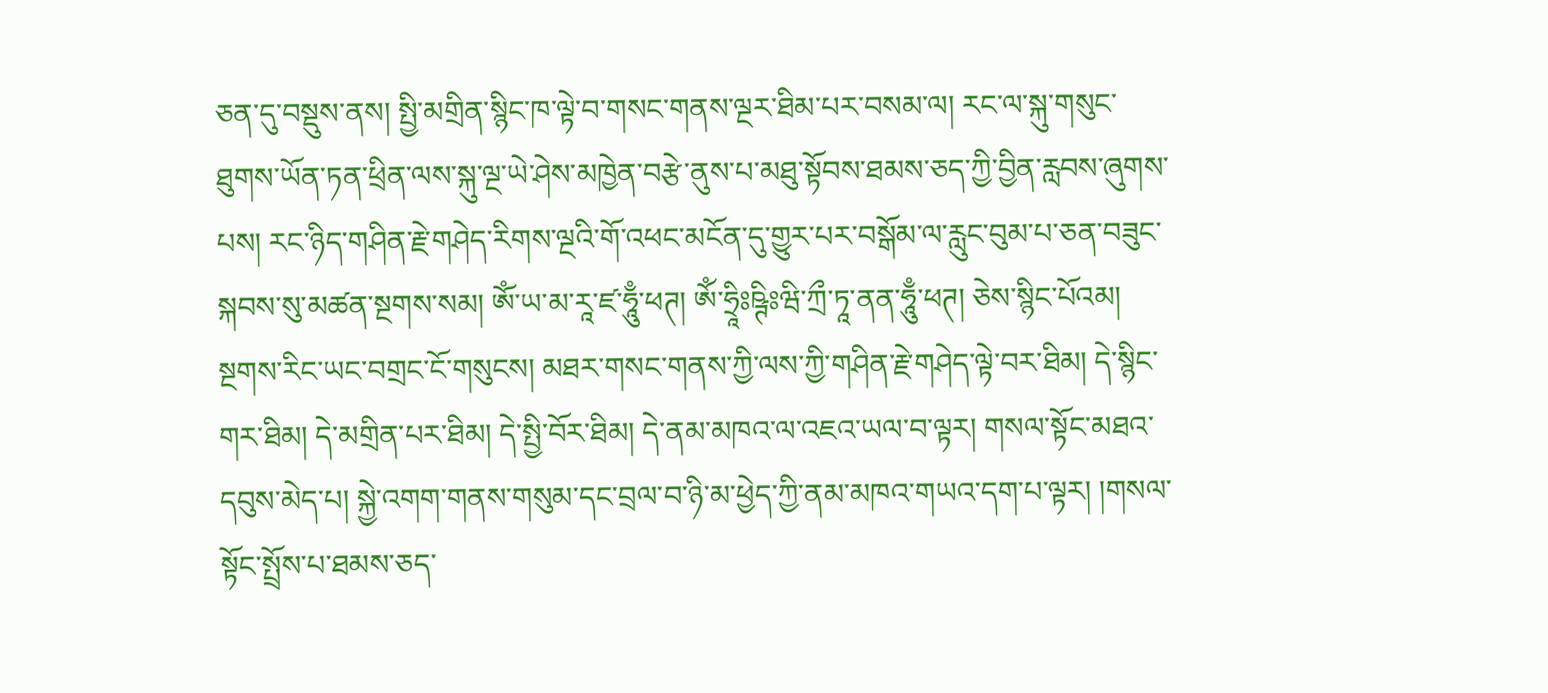ཅན་དུ་བསྡུས་ནས། སྤྱི་མགྲིན་སྙིང་ཁ་ལྟེ་བ་གསང་གནས་ལྔར་ཐིམ་པར་བསམ་ལ། རང་ལ་སྐུ་གསུང་ཐུགས་ཡོན་ཏན་ཕྲིན་ལས་སྐུ་ལྔ་ཡེ་ཤེས་མཁྱེན་བརྩེ་ནུས་པ་མཐུ་སྟོབས་ཐམས་ཅད་ཀྱི་བྱིན་རླབས་ཞུགས་པས། རང་ཉིད་གཤིན་རྗེ་གཤེད་རིགས་ལྔའི་གོ་འཕང་མངོན་དུ་གྱུར་པར་བསྒོམ་ལ་རླུང་བུམ་པ་ཅན་བཟུང་སྐབས་སུ་མཚན་སྔགས་སམ། ཨོཾ་ཡ་མ་རཱ་ཛ་ཧཱུྃ་ཕཊ། ཨོཾ་ཧྲཱིཿཥྚིཿཝི་ཀྲྀ་ཏཱ་ནན་ཧཱུྃ་ཕཊ། ཅེས་སྙིང་པོའམ། སྔགས་རིང་ཡང་བགྲང་ངོ་གསུངས། མཐར་གསང་གནས་ཀྱི་ལས་ཀྱི་གཤིན་རྗེ་གཤེད་ལྟེ་བར་ཐིམ། དེ་སྙིང་གར་ཐིམ། དེ་མགྲིན་པར་ཐིམ། དེ་སྤྱི་བོར་ཐིམ། དེ་ནམ་མཁའ་ལ་འཇའ་ཡལ་བ་ལྟར། གསལ་སྟོང་མཐའ་དབུས་མེད་པ། སྐྱེ་འགག་གནས་གསུམ་དང་བྲལ་བ་ཉི་མ་ཕྱེད་ཀྱི་ནམ་མཁའ་གཡའ་དག་པ་ལྟར། །གསལ་སྟོང་སྤྲོས་པ་ཐམས་ཅད་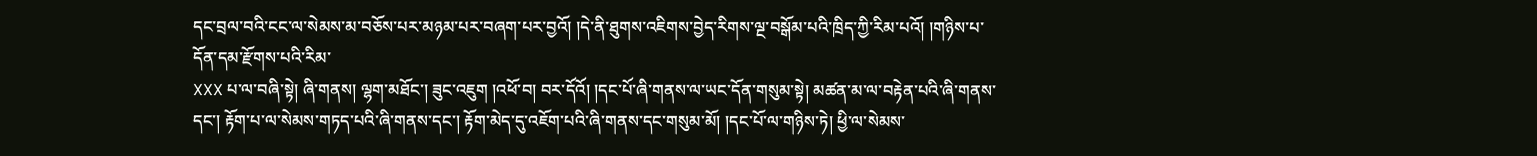དང་བྲལ་བའི་ངང་ལ་སེམས་མ་བཅོས་པར་མཉམ་པར་བཞག་པར་བྱའོ། །དེ་ནི་ཐུགས་འཇིགས་བྱེད་རིགས་ལྔ་བསྒོམ་པའི་ཁྲིད་ཀྱི་རིམ་པའོ། །གཉིས་པ་དོན་དམ་རྫོགས་པའི་རིམ་
XXX པ་ལ་བཞི་སྟེ། ཞི་གནས། ལྷག་མཐོང་། ཟུང་འཇུག །འཕོ་བ། བར་དོའོ། །དང་པོ་ཞི་གནས་ལ་ཡང་དོན་གསུམ་སྟེ། མཚན་མ་ལ་བརྟེན་པའི་ཞི་གནས་དང་། རྟོག་པ་ལ་སེམས་གཏད་པའི་ཞི་གནས་དང་། རྟོག་མེད་དུ་འཇོག་པའི་ཞི་གནས་དང་གསུམ་མོ། །དང་པོ་ལ་གཉིས་ཏེ། ཕྱི་ལ་སེམས་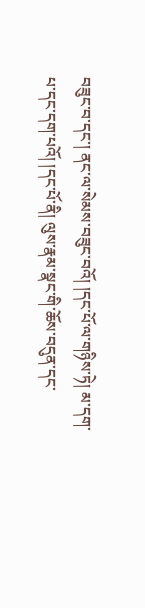བཟུང་བ་དང་། ནང་ལ་སེམས་བཟུང་བའོ། །དང་པོ་ལ་གཉིས་ཏེ། མ་དག་པ་དང་དག་པའོ། །དང་པོ་ནི། ལུས་རྣམ་སྣང་གི་ཆོས་བདུན་དང་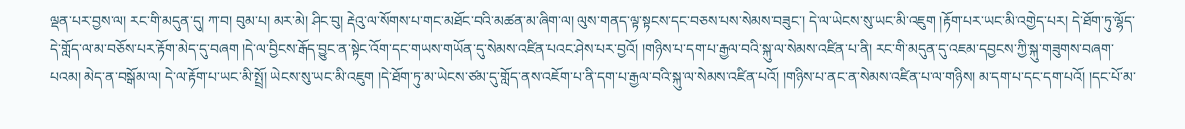ལྡན་པར་བྱས་ལ། རང་གི་མདུན་དུ། ཀ་བ། བུམ་པ། མར་མེ། ཤིང་བུ། རྡེའུ་ལ་སོགས་པ་གང་མཐོང་བའི་མཚན་མ་ཞིག་ལ། ལུས་གནད་ལྟ་སྟངས་དང་བཅས་པས་སེམས་བཟུང་། དེ་ལ་ཡེངས་སུ་ཡང་མི་འཇུག །རྟོག་པར་ཡང་མི་འགྱེད་པར། དེ་ཐོག་ཏུ་ལྷོད་དེ་གློད་ལ་མ་བཅོས་པར་རྟོག་མེད་དུ་བཞག །དེ་ལ་བྱིངས་རྒོད་བྱུང་ན་སྟེང་འོག་དང་གཡས་གཡོན་དུ་སེམས་འཛིན་པའང་ཤེས་པར་བྱའོ། །གཉིས་པ་དག་པ་རྒྱལ་བའི་སྐུ་ལ་སེམས་འཛིན་པ་ནི། རང་གི་མདུན་དུ་འཇམ་དབྱངས་ཀྱི་སྐུ་གཟུགས་བཞག་པའམ། མེད་ན་བསྒོམ་ལ། དེ་ལ་རྟོག་པ་ཡང་མི་སྤྲོ། ཡེངས་སུ་ཡང་མི་འཇུག །དེ་ཐོག་ཏུ་མ་ཡེངས་ཙམ་དུ་གློད་ནས་འཇོག་པ་ནི་དག་པ་རྒྱལ་བའི་སྐུ་ལ་སེམས་འཛིན་པའོ། །གཉིས་པ་ནང་ན་སེམས་འཛིན་པ་ལ་གཉིས། མ་དག་པ་དང་དག་པའོ། །དང་པོ་མ་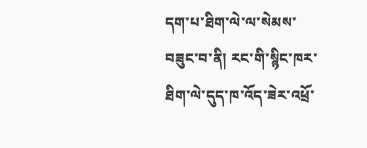དག་པ་ཐིག་ལེ་ལ་སེམས་བཟུང་བ་ནི། རང་གི་སྙིང་ཁར་ཐིག་ལེ་དུད་ཁ་འོད་ཟེར་འཕྲོ་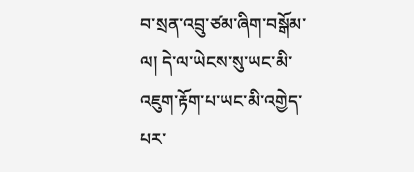བ་སྲན་འབྲུ་ཙམ་ཞིག་བསྒོམ་ལ། དེ་ལ་ཡེངས་སུ་ཡང་མི་འཇུག་རྟོག་པ་ཡང་མི་འགྱེད་པར་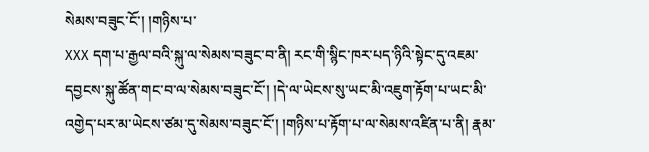སེམས་བཟུང་ངོ་། །གཉིས་པ་
XXX དག་པ་རྒྱལ་བའི་སྐུ་ལ་སེམས་བཟུང་བ་ནི། རང་གི་སྙིང་ཁར་པད་ཉིའི་སྟེང་དུ་འཇམ་དབྱངས་སྐུ་ཚོན་གང་བ་ལ་སེམས་བཟུང་ངོ་། །དེ་ལ་ཡེངས་སུ་ཡང་མི་འཇུག་རྟོག་པ་ཡང་མི་འགྱེད་པར་མ་ཡེངས་ཙམ་དུ་སེམས་བཟུང་ངོ་། །གཉིས་པ་རྟོག་པ་ལ་སེམས་འཛིན་པ་ནི། རྣམ་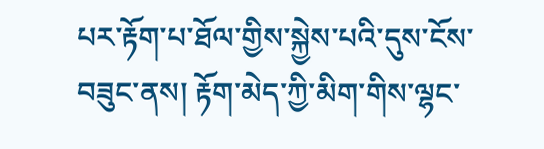པར་རྟོག་པ་ཐོལ་གྱིས་སྐྱེས་པའི་དུས་ངོས་བཟུང་ནས། རྟོག་མེད་ཀྱི་མིག་གིས་ལྷང་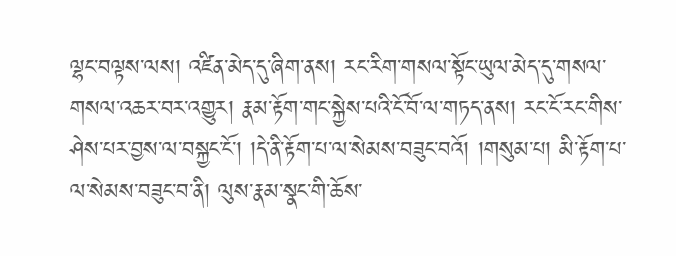ལྷང་བལྟས་ལས། འཛིན་མེད་དུ་ཞིག་ནས། རང་རིག་གསལ་སྟོང་ཡུལ་མེད་དུ་གསལ་གསལ་འཆར་བར་འགྱུར། རྣམ་རྟོག་གང་སྐྱེས་པའི་ངོ་བོ་ལ་གཏད་ནས། རང་ངོ་རང་གིས་ཤེས་པར་བྱས་ལ་བསྐྱང་ངོ་། །དེ་ནི་རྟོག་པ་ལ་སེམས་བཟུང་བའོ། །གསུམ་པ། མི་རྟོག་པ་ལ་སེམས་བཟུང་བ་ནི། ལུས་རྣམ་སྣང་གི་ཆོས་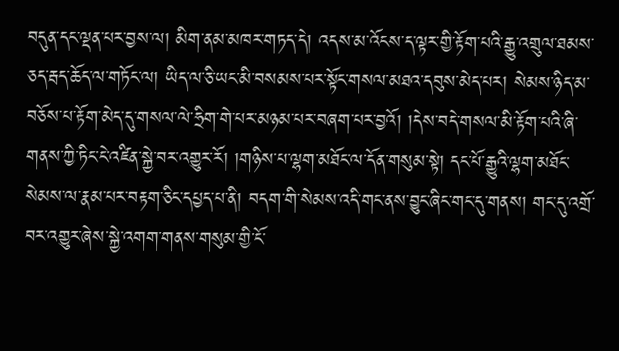བདུན་དང་ལྡན་པར་བྱས་ལ། མིག་ནམ་མཁར་གཏད་དེ། འདས་མ་འོངས་ད་ལྟར་གྱི་རྟོག་པའི་རྒྱུ་འགྲུལ་ཐམས་ཅད་རྦད་ཆོད་ལ་གཏོང་ལ། ཡིད་ལ་ཅི་ཡང་མི་བསམས་པར་སྟོང་གསལ་མཐའ་དབུས་མེད་པར། སེམས་ཉིད་མ་བཅོས་པ་རྟོག་མེད་དུ་གསལ་ལེ་ཧྲིག་གེ་པར་མཉམ་པར་བཞག་པར་བྱའོ། །དེས་བདེ་གསལ་མི་རྟོག་པའི་ཞི་གནས་ཀྱི་ཏིང་ངེ་འཛིན་སྐྱེ་བར་འགྱུར་རོ། །གཉིས་པ་ལྷག་མཐོང་ལ་དོན་གསུམ་སྟེ། དང་པོ་རྒྱུའི་ལྷག་མཐོང་སེམས་ལ་རྣམ་པར་བརྟག་ཅིང་དཔྱད་པ་ནི། བདག་གི་སེམས་འདི་གང་ནས་བྱུང་ཞིང་གང་དུ་གནས། གང་དུ་འགྲོ་བར་འགྱུར་ཞེས་སྐྱེ་འགག་གནས་གསུམ་གྱི་ངོ་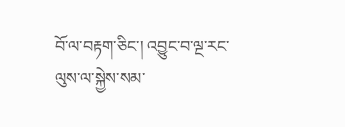བོ་ལ་བརྟག་ཅིང་། འབྱུང་བ་ལྔ་རང་ལུས་ལ་སྐྱེས་སམ་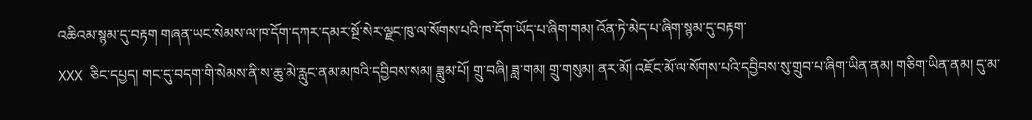འཆིའམ་སྙམ་དུ་བརྟག གཞན་ཡང་སེམས་ལ་ཁ་དོག་དཀར་དམར་སྔོ་སེར་ལྗང་ཁུ་ལ་སོགས་པའི་ཁ་དོག་ཡོད་པ་ཞིག་གམ། འོན་ཏེ་མེད་པ་ཞིག་སྙམ་དུ་བརྟག་
XXX ཅིང་དཔྱད། གང་དུ་བདག་གི་སེམས་ནི་ས་ཆུ་མེ་རླུང་ནམ་མཁའི་དབྱིབས་སམ། ཟླུམ་པོ། གྲུ་བཞི། ཟླ་གམ། གྲུ་གསུམ། ནར་མོ། འཇོང་མོ་ལ་སོགས་པའི་དབྱིབས་སུ་གྲུབ་པ་ཞིག་ཡིན་ནམ། གཅིག་ཡིན་ནམ། དུ་མ་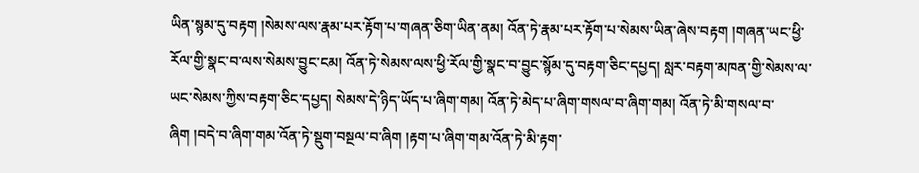ཡིན་སྙམ་དུ་བརྟག །སེམས་ལས་རྣམ་པར་རྟོག་པ་གཞན་ཅིག་ཡིན་ནམ། འོན་ཏེ་རྣམ་པར་རྟོག་པ་སེམས་ཡིན་ཞེས་བརྟག །གཞན་ཡང་ཕྱི་རོལ་གྱི་སྣང་བ་ལས་སེམས་བྱུང་ངམ། འོན་ཏེ་སེམས་ལས་ཕྱི་རོལ་གྱི་སྣང་བ་བྱུང་སྙོམ་དུ་བརྟག་ཅིང་དཔྱད། སླར་བརྟག་མཁན་གྱི་སེམས་ལ་ཡང་སེམས་ཀྱིས་བརྟག་ཅིང་དཔྱད། སེམས་དེ་ཉིད་ཡོད་པ་ཞིག་གམ། འོན་ཏེ་མེད་པ་ཞིག་གསལ་བ་ཞིག་གམ། འོན་ཏེ་མི་གསལ་བ་ཞིག །བདེ་བ་ཞིག་གམ་འོན་ཏེ་སྡུག་བསྔལ་བ་ཞིག །རྟག་པ་ཞིག་གམ་འོན་ཏེ་མི་རྟག་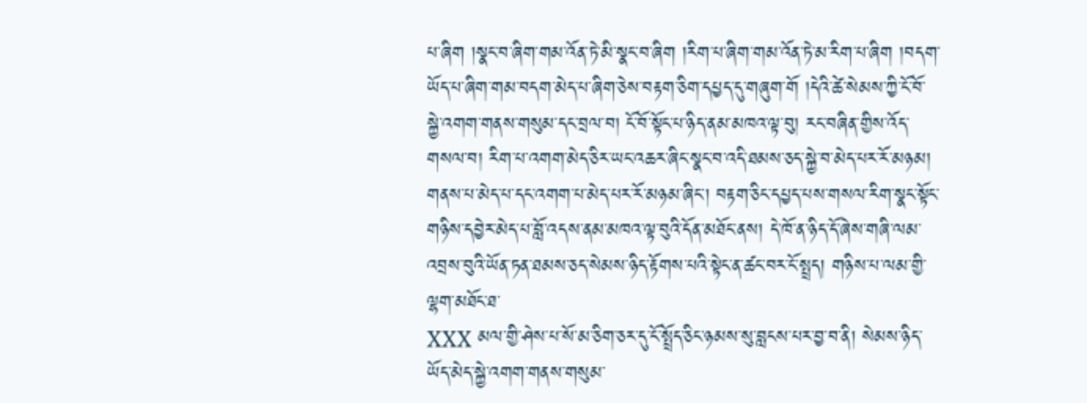པ་ཞིག །སྣང་བ་ཞིག་གམ་འོན་ཏེ་མི་སྣང་བ་ཞིག །རིག་པ་ཞིག་གམ་འོན་ཏེ་མ་རིག་པ་ཞིག །བདག་ཡོད་པ་ཞིག་གམ་བདག་མེད་པ་ཞིག་ཅེས་བརྟག་ཅིག་དཔྱད་དུ་གཞུག་གོ །དེའི་ཚེ་སེམས་ཀྱི་ངོ་བོ་སྐྱེ་འགག་གནས་གསུམ་དང་བྲལ་བ། ངོ་བོ་སྟོང་པ་ཉིད་ནམ་མཁའ་ལྟ་བུ། རང་བཞིན་གྱིས་འོད་གསལ་བ། རིག་པ་འགག་མེད་ཅིར་ཡང་འཆར་ཞིང་སྣང་བ་འདི་ཐམས་ཅད་སྐྱེ་བ་མེད་པར་རོ་མཉམ། གནས་པ་མེད་པ་དང་འགག་པ་མེད་པར་རོ་མཉམ་ཞིང་། བརྟག་ཅིང་དཔྱད་པས་གསལ་རིག་སྣང་སྟོང་གཉིས་དབྱེར་མེད་པ་བློ་འདས་ནམ་མཁའ་ལྟ་བུའི་དོན་མཐོང་ནས། དེ་ཁོ་ན་ཉིད་དོ་ཞེས་གཞི་ལམ་འབྲས་བུའི་ཡོན་ཏན་ཐམས་ཅད་སེམས་ཉིད་རྟོགས་པའི་སྟེང་ན་ཚང་བར་ངོ་སྤྲད། གཉིས་པ་ལམ་གྱི་ལྷག་མཐོང་ཐ་
XXX མལ་གྱི་ཤེས་པ་སོ་མ་ཅིག་ཅར་དུ་ངོ་སྤྲོད་ཅིང་ཉམས་སུ་བླངས་པར་བྱ་བ་ནི། སེམས་ཉིད་ཡོད་མེད་སྐྱེ་འགག་གནས་གསུམ་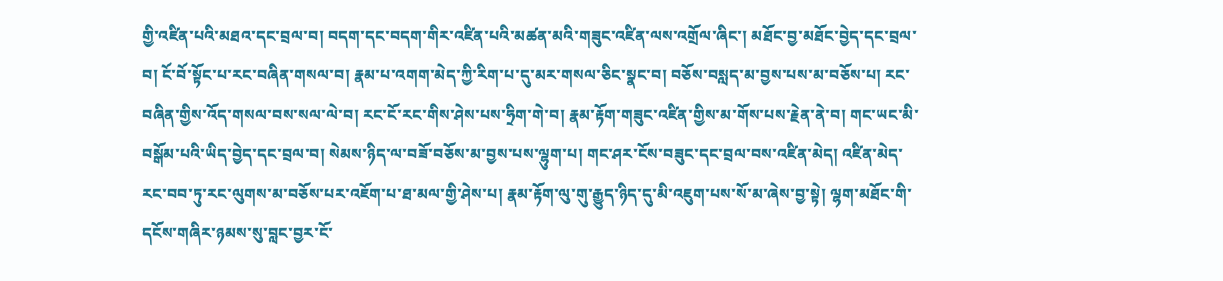གྱི་འཛིན་པའི་མཐའ་དང་བྲལ་བ། བདག་དང་བདག་གིར་འཛིན་པའི་མཚན་མའི་གཟུང་འཛིན་ལས་འགྲོལ་ཞིང་། མཐོང་བྱ་མཐོང་བྱེད་དང་བྲལ་བ། ངོ་བོ་སྟོང་པ་རང་བཞིན་གསལ་བ། རྣམ་པ་འགག་མེད་ཀྱི་རིག་པ་དུ་མར་གསལ་ཅིང་སྣང་བ། བཅོས་བསླད་མ་བྱས་པས་མ་བཅོས་པ། རང་བཞིན་གྱིས་འོད་གསལ་བས་སལ་ལེ་བ། རང་ངོ་རང་གིས་ཤེས་པས་ཧྲིག་གེ་བ། རྣམ་རྟོག་གཟུང་འཛིན་གྱིས་མ་གོས་པས་རྗེན་ནེ་བ། གང་ཡང་མི་བསྒོམ་པའི་ཡིད་བྱེད་དང་བྲལ་བ། སེམས་ཉིད་ལ་བཟོ་བཅོས་མ་བྱས་པས་ལྷུག་པ། གང་ཤར་ངོས་བཟུང་དང་བྲལ་བས་འཛིན་མེད། འཛིན་མེད་རང་བབ་ཏུ་རང་ལུགས་མ་བཅོས་པར་འཇོག་པ་ཐ་མལ་གྱི་ཤེས་པ། རྣམ་རྟོག་ལུ་གུ་རྒྱུད་ཉིད་དུ་མི་འཇུག་པས་སོ་མ་ཞེས་བྱ་སྟེ། ལྷག་མཐོང་གི་དངོས་གཞིར་ཉམས་སུ་བླང་བྱར་ངོ་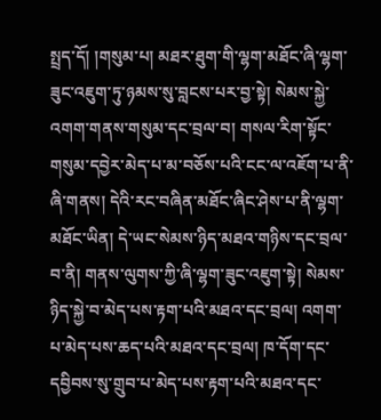སྤྲད་དོ། །གསུམ་པ། མཐར་ཐུག་གི་ལྷག་མཐོང་ཞི་ལྷག་ཟུང་འཇུག་ཏུ་ཉམས་སུ་བླངས་པར་བྱ་སྟེ། སེམས་སྐྱེ་འགག་གནས་གསུམ་དང་བྲལ་བ། གསལ་རིག་སྟོང་གསུམ་དབྱེར་མེད་པ་མ་བཅོས་པའི་ངང་ལ་འཇོག་པ་ནི་ཞི་གནས། དེའི་རང་བཞིན་མཐོང་ཞིང་ཤེས་པ་ནི་ལྷག་མཐོང་ཡིན། དེ་ཡང་སེམས་ཉིད་མཐའ་གཉིས་དང་བྲལ་བ་ནི། གནས་ལུགས་ཀྱི་ཞི་ལྷག་ཟུང་འཇུག་སྟེ། སེམས་ཉིད་སྐྱེ་བ་མེད་པས་རྟག་པའི་མཐའ་དང་བྲལ། འགག་པ་མེད་པས་ཆད་པའི་མཐའ་དང་བྲལ། ཁ་དོག་དང་དབྱིབས་སུ་གྲུབ་པ་མེད་པས་རྟག་པའི་མཐའ་དང་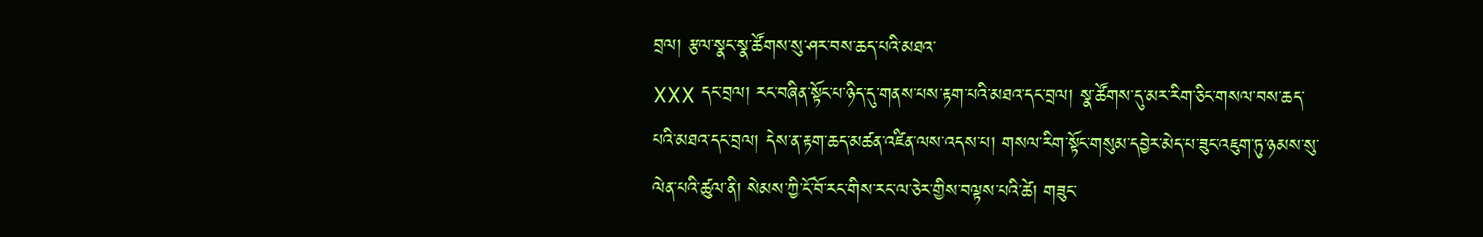བྲལ། རྩལ་སྣང་སྣ་ཚོགས་སུ་ཤར་བས་ཆད་པའི་མཐའ་
XXX དང་བྲལ། རང་བཞིན་སྟོང་པ་ཉིད་དུ་གནས་པས་རྟག་པའི་མཐའ་དང་བྲལ། སྣ་ཚོགས་དུ་མར་རིག་ཅིང་གསལ་བས་ཆད་པའི་མཐའ་དང་བྲལ། དེས་ན་རྟག་ཆད་མཚན་འཛིན་ལས་འདས་པ། གསལ་རིག་སྟོང་གསུམ་དབྱེར་མེད་པ་ཟུང་འཇུག་ཏུ་ཉམས་སུ་ལེན་པའི་ཚུལ་ནི། སེམས་ཀྱི་ངོ་བོ་རང་གིས་རང་ལ་ཅེར་གྱིས་བལྟས་པའི་ཚེ། གཟུང་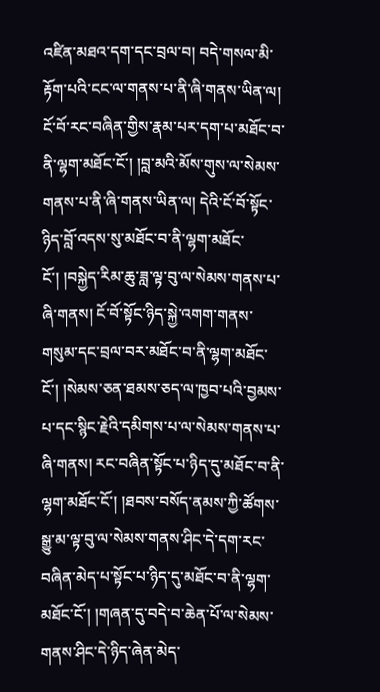འཛིན་མཐའ་དག་དང་བྲལ་བ། བདེ་གསལ་མི་རྟོག་པའི་ངང་ལ་གནས་པ་ནི་ཞི་གནས་ཡིན་ལ། ངོ་བོ་རང་བཞིན་གྱིས་རྣམ་པར་དག་པ་མཐོང་བ་ནི་ལྷག་མཐོང་ངོ་། །བླ་མའི་མོས་གུས་ལ་སེམས་གནས་པ་ནི་ཞི་གནས་ཡིན་ལ། དེའི་ངོ་བོ་སྟོང་ཉིད་བློ་འདས་སུ་མཐོང་བ་ནི་ལྷག་མཐོང་ངོ་། །བསྐྱེད་རིམ་ཆུ་ཟླ་ལྟ་བུ་ལ་སེམས་གནས་པ་ཞི་གནས། ངོ་བོ་སྟོང་ཉིད་སྐྱེ་འགག་གནས་གསུམ་དང་བྲལ་བར་མཐོང་བ་ནི་ལྷག་མཐོང་ངོ་། །སེམས་ཅན་ཐམས་ཅད་ལ་ཁྱབ་པའི་བྱམས་པ་དང་སྙིང་རྗེའི་དམིགས་པ་ལ་སེམས་གནས་པ་ཞི་གནས། རང་བཞིན་སྟོང་པ་ཉིད་དུ་མཐོང་བ་ནི་ལྷག་མཐོང་ངོ་། །ཐབས་བསོད་ནམས་ཀྱི་ཚོགས་སྒྱུ་མ་ལྟ་བུ་ལ་སེམས་གནས་ཤིང་དེ་དག་རང་བཞིན་མེད་པ་སྟོང་པ་ཉིད་དུ་མཐོང་བ་ནི་ལྷག་མཐོང་ངོ་། །གཞན་དུ་བདེ་བ་ཆེན་པོ་ལ་སེམས་གནས་ཤིང་དེ་ཉིད་ཞེན་མེད་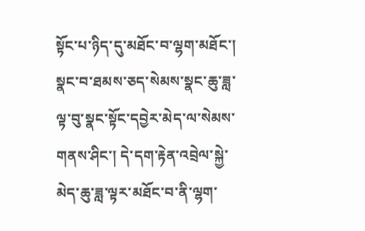སྟོང་པ་ཉིད་དུ་མཐོང་བ་ལྷག་མཐོང་། སྣང་བ་ཐམས་ཅད་སེམས་སྣང་ཆུ་ཟླ་ལྟ་བུ་སྣང་སྟོང་དབྱེར་མེད་ལ་སེམས་གནས་ཤིང་། དེ་དག་རྟེན་འབྲེལ་སྐྱེ་མེད་ཆུ་ཟླ་ལྟར་མཐོང་བ་ནི་ལྷག་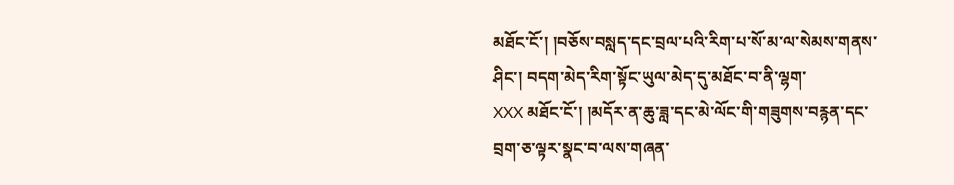མཐོང་ངོ་། །བཅོས་བསླད་དང་བྲལ་པའི་རིག་པ་སོ་མ་ལ་སེམས་གནས་ཤིང་། བདག་མེད་རིག་སྟོང་ཡུལ་མེད་དུ་མཐོང་བ་ནི་ལྷག་
XXX མཐོང་ངོ་། །མདོར་ན་ཆུ་ཟླ་དང་མེ་ལོང་གི་གཟུགས་བརྙན་དང་བྲག་ཅ་ལྟར་སྣང་བ་ལས་གཞན་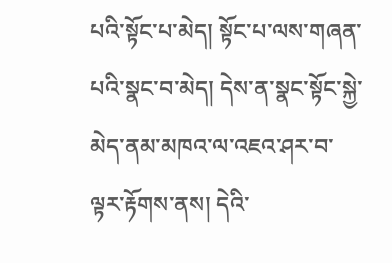པའི་སྟོང་པ་མེད། སྟོང་པ་ལས་གཞན་པའི་སྣང་བ་མེད། དེས་ན་སྣང་སྟོང་སྐྱེ་མེད་ནམ་མཁའ་ལ་འཇའ་ཤར་བ་ལྟར་རྟོགས་ནས། དེའི་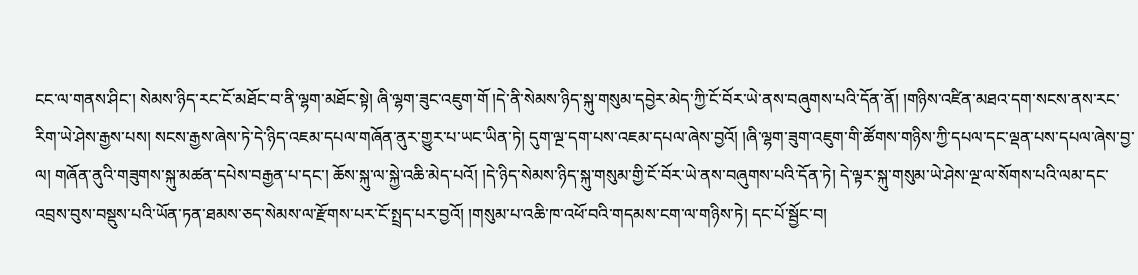ངང་ལ་གནས་ཤིང་། སེམས་ཉིད་རང་ངོ་མཐོང་བ་ནི་ལྷག་མཐོང་སྟེ། ཞི་ལྷག་ཟུང་འཇུག་གོ །དེ་ནི་སེམས་ཉིད་སྐུ་གསུམ་དབྱེར་མེད་ཀྱི་ངོ་བོར་ཡེ་ནས་བཞུགས་པའི་དོན་ནོ། །གཉིས་འཛིན་མཐའ་དག་སངས་ནས་རང་རིག་ཡེ་ཤེས་རྒྱས་པས། སངས་རྒྱས་ཞེས་ཏེ་དེ་ཉིད་འཇམ་དཔལ་གཞོན་ནུར་གྱུར་པ་ཡང་ཡིན་ཏེ། དུག་ལྔ་དག་པས་འཇམ་དཔལ་ཞེས་བྱའོ། །ཞི་ལྷག་ཟུག་འཇུག་གི་ཚོགས་གཉིས་ཀྱི་དཔལ་དང་ལྡན་པས་དཔལ་ཞེས་བྱ་ལ། གཞོན་ནུའི་གཟུགས་སྐུ་མཚན་དཔེས་བརྒྱན་པ་དང་། ཆོས་སྐུ་ལ་སྐྱེ་འཆི་མེད་པའོ། །དེ་ཉིད་སེམས་ཉིད་སྐུ་གསུམ་གྱི་ངོ་བོར་ཡེ་ནས་བཞུགས་པའི་དོན་ཏེ། དེ་ལྟར་སྐུ་གསུམ་ཡེ་ཤེས་ལྔ་ལ་སོགས་པའི་ལམ་དང་འབྲས་བུས་བསྡུས་པའི་ཡོན་ཏན་ཐམས་ཅད་སེམས་ལ་རྫོགས་པར་ངོ་སྤྲད་པར་བྱའོ། །གསུམ་པ་འཆི་ཁ་འཕོ་བའི་གདམས་ངག་ལ་གཉིས་ཏེ། དང་པོ་སྦྱོང་བ།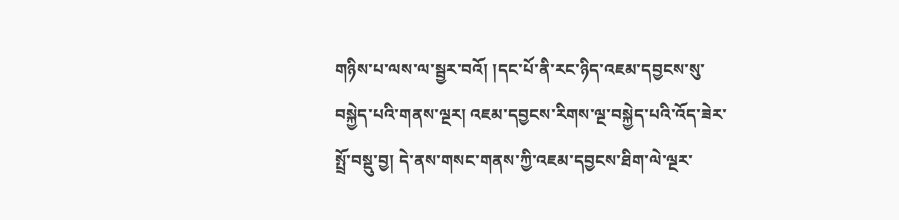གཉིས་པ་ལས་ལ་སྦྱར་བའོ། །དང་པོ་ནི་རང་ཉིད་འཇམ་དབྱངས་སུ་བསྐྱེད་པའི་གནས་ལྔར། འཇམ་དབྱངས་རིགས་ལྔ་བསྐྱེད་པའི་འོད་ཟེར་སྤྲོ་བསྡུ་བྱ། དེ་ནས་གསང་གནས་ཀྱི་འཇམ་དབྱངས་ཐིག་ལེ་ལྔར་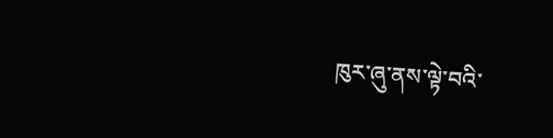ཁུར་ཞུ་ནས་ལྟེ་བའི་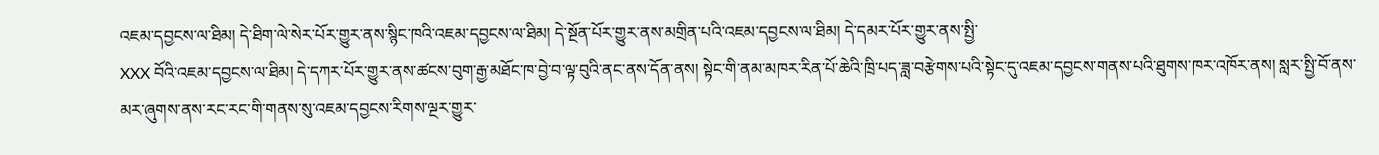འཇམ་དབྱངས་ལ་ཐིམ། དེ་ཐིག་ལེ་སེར་པོར་གྱུར་ནས་སྙིང་ཁའི་འཇམ་དབྱངས་ལ་ཐིམ། དེ་སྔོན་པོར་གྱུར་ནས་མགྲིན་པའི་འཇམ་དབྱངས་ལ་ཐིམ། དེ་དམར་པོར་གྱུར་ནས་སྤྱི་
XXX བོའི་འཇམ་དབྱངས་ལ་ཐིམ། དེ་དཀར་པོར་གྱུར་ནས་ཚངས་བུག་རྒྱ་མཐོང་ཁ་བྱེ་བ་ལྟ་བུའི་ནང་ནས་དོན་ནས། སྟེང་གི་ནམ་མཁར་རིན་པོ་ཆེའི་ཁྲི་པད་ཟླ་བརྩེགས་པའི་སྟེང་དུ་འཇམ་དབྱངས་གནས་པའི་ཐུགས་ཁར་འཁོར་ནས། སླར་སྤྱི་བོ་ནས་མར་ཞུགས་ནས་རང་རང་གི་གནས་སུ་འཇམ་དབྱངས་རིགས་ལྔར་གྱུར་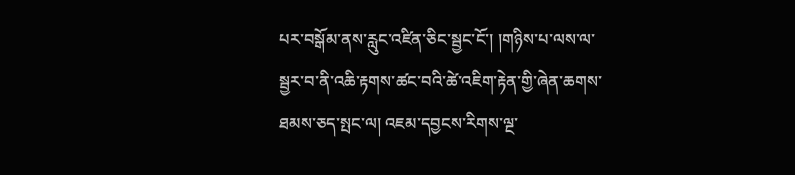པར་བསྒོམ་ནས་རླུང་འཛིན་ཅིང་སྦྱང་ངོ་། །གཉིས་པ་ལས་ལ་སྦྱར་བ་ནི་འཆི་རྟགས་ཚང་བའི་ཚེ་འཇིག་རྟེན་གྱི་ཞེན་ཆགས་ཐམས་ཅད་སྤང་ལ། འཇམ་དབྱངས་རིགས་ལྔ་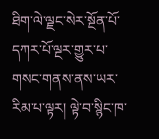ཐིག་ལེ་ལྗང་སེར་སྔོན་པོ་དཀར་པོ་ལྔར་གྱུར་པ་གསང་གནས་ནས་ཡར་རིམ་པ་ལྟར། ལྟེ་བ་སྙིང་ཁ་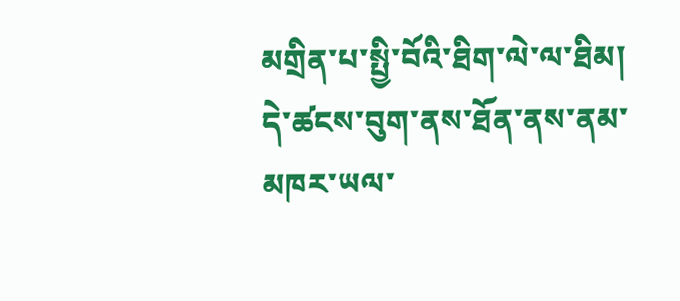མགྲིན་པ་སྤྱི་བོའི་ཐིག་ལེ་ལ་ཐིམ། དེ་ཚངས་བུག་ནས་ཐོན་ནས་ནམ་མཁར་ཡལ་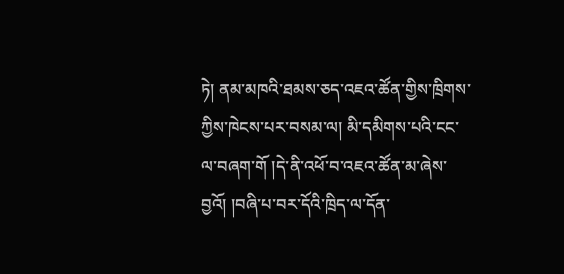ཏེ། ནམ་མཁའི་ཐམས་ཅད་འཇའ་ཚོན་གྱིས་ཁྲིགས་ཀྱིས་ཁེངས་པར་བསམ་ལ། མི་དམིགས་པའི་ངང་ལ་བཞག་གོ །དེ་ནི་འཕོ་བ་འཇའ་ཚོན་མ་ཞེས་བྱའོ། །བཞི་པ་བར་དོའི་ཁྲིད་ལ་དོན་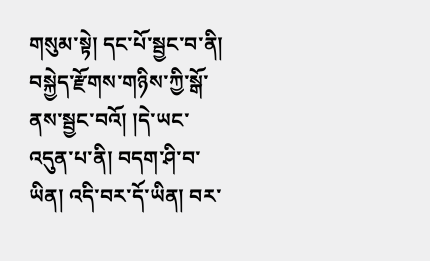གསུམ་སྟེ། དང་པོ་སྦྱང་བ་ནི། བསྐྱེད་རྫོགས་གཉིས་ཀྱི་སྒོ་ནས་སྦྱང་བའོ། །དེ་ཡང་འདུན་པ་ནི། བདག་ཤི་བ་ཡིན། འདི་བར་དོ་ཡིན། བར་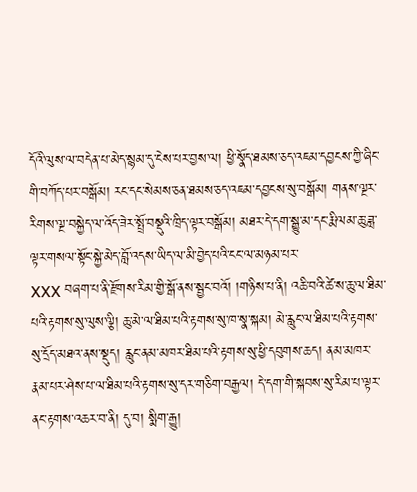དོའི་ལུས་ལ་བདེན་པ་མེད་སྙམ་དུ་ངེས་པར་བྱས་ལ། ཕྱི་སྣོད་ཐམས་ཅད་འཇམ་དབྱངས་ཀྱི་ཞིང་གི་བཀོད་པར་བསྒོམ། རང་དང་སེམས་ཅན་ཐམས་ཅད་འཇམ་དབྱངས་སུ་བསྒོམ། གནས་ལྔར་རིགས་ལྔ་བསྐྱེད་ལ་འོད་ཟེར་སྤྲོ་བསྡུའི་ཁྲིད་ལྟར་བསྒོམ། མཐར་དེ་དག་སྒྱུ་མ་དང་རྨི་ལམ་ཆུ་ཟླ་ལྟར་གསལ་སྟོང་སྐྱེ་མེད་བློ་འདས་ཡིད་ལ་མི་བྱེད་པའི་ངང་ལ་མཉམ་པར་
XXX བཞག་པ་ནི་རྫོགས་རིམ་གྱི་སྒོ་ནས་སྦྱང་བའོ། །གཉིས་པ་ནི། འཆི་བའི་ཚེ་ས་ཆུ་ལ་ཐིམ་པའི་རྟགས་སུ་ལུས་ལྕི། ཆུ་མེ་ལ་ཐིམ་པའི་རྟགས་སུ་ཁ་སྣ་སྐམ། མེ་རླུང་ལ་ཐིམ་པའི་རྟགས་སུ་དྲོད་མཐའ་ནས་སྡུད། རླུང་ནམ་མཁར་ཐིམ་པའི་རྟགས་སུ་ཕྱི་དབུགས་ཆད། ནམ་མཁར་རྣམ་པར་ཤེས་པ་ལ་ཐིམ་པའི་རྟགས་སུ་དར་གཅིག་བརྒྱལ། དེ་དག་གི་སྐབས་སུ་རིམ་པ་ལྟར་ནང་རྟགས་འཆར་བ་ནི། དུ་བ། སྨིག་རྒྱུ།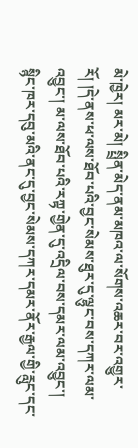མེ་ཁྱེར། མར་མེ། སྤྲིན་མེད་ནམ་མཁའ་ལ་སོགས་འཆར་བར་འགྱུར་རོ། །དེ་ནས་ཕ་ལས་ཐོབ་པའི་བྱང་སེམས་ཐུར་དུ་ལྷུང་བས་དཀར་ལམ་འབྱུང་། མ་ལས་ཐོབ་པའི་རཀྟ་གྱེན་དུ་འདྲིལ་བས་དམར་ལམ་འབྱུང་། སྙིང་ཁར་དབུ་མའི་ནང་དུ་བྱང་སེམས་དཀར་དམར་ནོར་རྒྱལ་གྱི་རླུང་དང་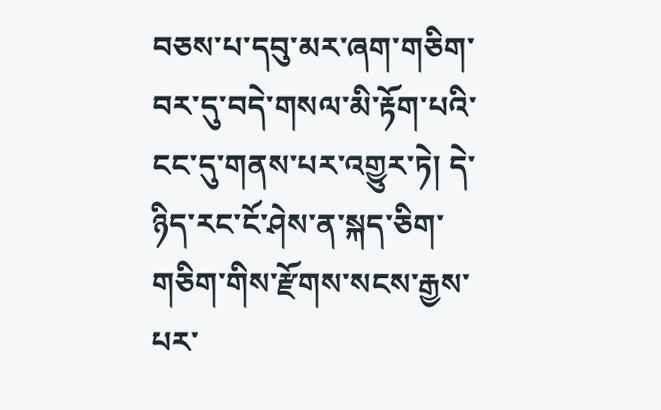བཅས་པ་དབུ་མར་ཞག་གཅིག་བར་དུ་བདེ་གསལ་མི་རྟོག་པའི་ངང་དུ་གནས་པར་འགྱུར་ཏེ། དེ་ཉིད་རང་ངོ་ཤེས་ན་སྐད་ཅིག་གཅིག་གིས་རྫོགས་སངས་རྒྱས་པར་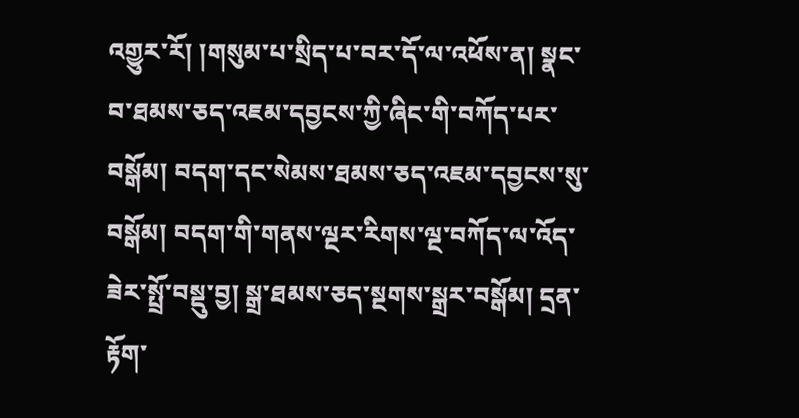འགྱུར་རོ། །གསུམ་པ་སྲིད་པ་བར་དོ་ལ་འཕོས་ན། སྣང་བ་ཐམས་ཅད་འཇམ་དབྱངས་ཀྱི་ཞིང་གི་བཀོད་པར་བསྒོམ། བདག་དང་སེམས་ཐམས་ཅད་འཇམ་དབྱངས་སུ་བསྒོམ། བདག་གི་གནས་ལྔར་རིགས་ལྔ་བཀོད་ལ་འོད་ཟེར་སྤྲོ་བསྡུ་བྱ། སྒྲ་ཐམས་ཅད་སྔགས་སྒྲར་བསྒོམ། དྲན་རྟོག་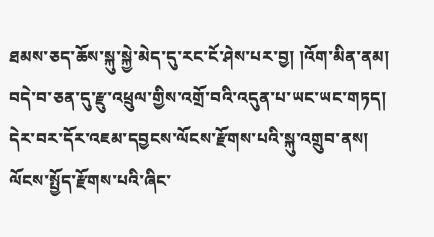ཐམས་ཅད་ཆོས་སྐུ་སྐྱེ་མེད་དུ་རང་ངོ་ཤེས་པར་བྱ། །འོག་མིན་ནམ། བདེ་བ་ཅན་དུ་རྫུ་འཕྲུལ་གྱིས་འགྲོ་བའི་འདུན་པ་ཡང་ཡང་གཏད། དེར་བར་དོར་འཇམ་དབྱངས་ལོངས་རྫོགས་པའི་སྐུ་འགྲུབ་ནས། ལོངས་སྤྱོད་རྫོགས་པའི་ཞིང་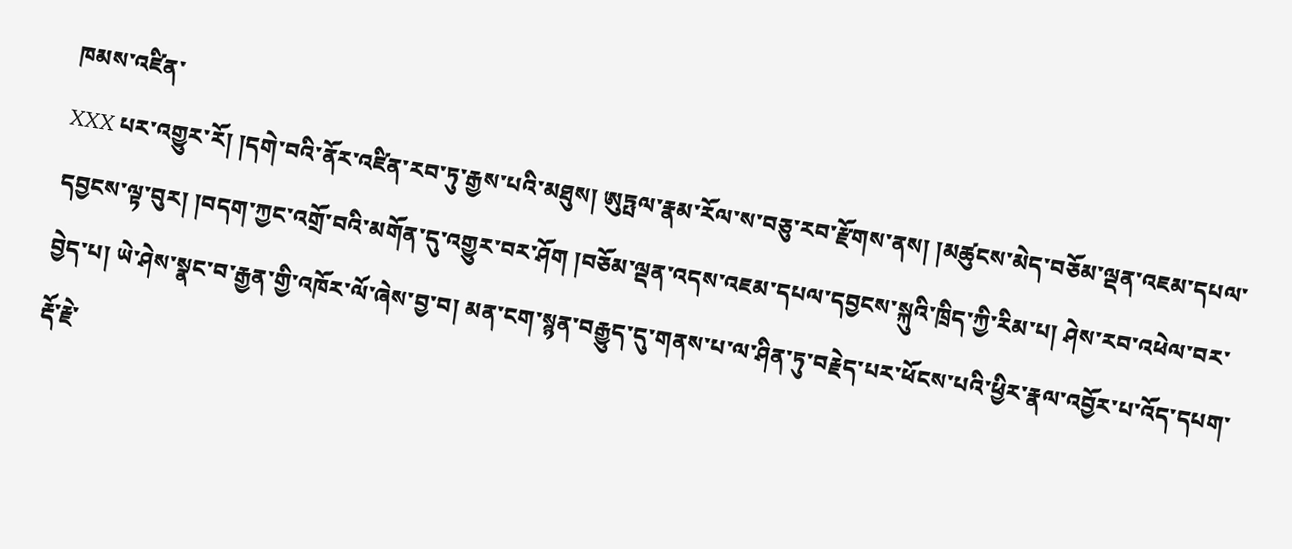ཁམས་འཛིན་
XXX པར་འགྱུར་རོ། །དགེ་བའི་ནོར་འཛིན་རབ་ཏུ་རྒྱས་པའི་མཐུས། ཨུཏྤལ་རྣམ་རོལ་ས་བཅུ་རབ་རྫོགས་ནས། །མཚུངས་མེད་བཅོམ་ལྡན་འཇམ་དཔལ་དབྱངས་ལྟ་བུར། །བདག་ཀྱང་འགྲོ་བའི་མགོན་དུ་འགྱུར་བར་ཤོག །བཅོམ་ལྡན་འདས་འཇམ་དཔལ་དབྱངས་སྐུའི་ཁྲིད་ཀྱི་རིམ་པ། ཤེས་རབ་འཕེལ་བར་བྱེད་པ། ཡེ་ཤེས་སྣང་བ་རྒྱན་གྱི་འཁོར་ལོ་ཞེས་བྱ་བ། མན་ངག་སྙན་བརྒྱུད་དུ་གནས་པ་ལ་ཤིན་ཏུ་བརྗེད་པར་ཕོངས་པའི་ཕྱིར་རྣལ་འབྱོར་པ་འོད་དཔག་རྡོ་རྗེ་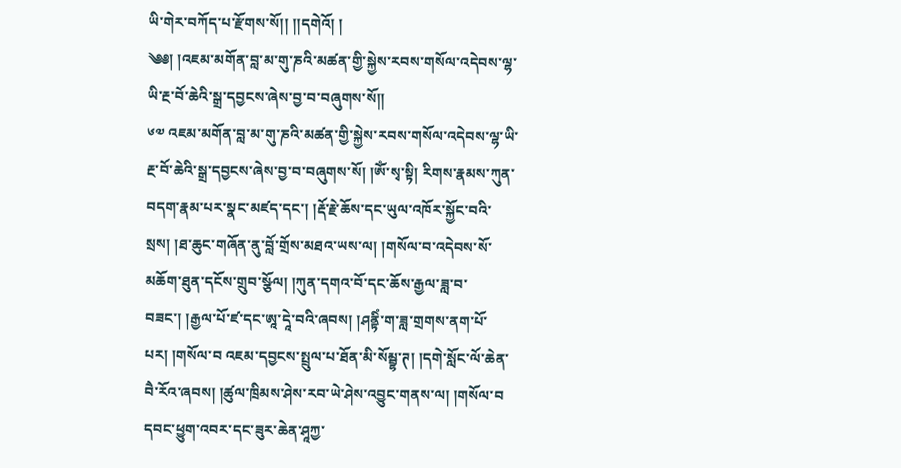ཡི་གེར་བཀོད་པ་རྫོགས་སོ།། །།དགེའོ། །
༄༅། །འཇམ་མགོན་བླ་མ་གུ་ཎའི་མཚན་གྱི་སྐྱེས་རབས་གསོལ་འདེབས་ལྷ་ཡི་རྔ་བོ་ཆེའི་སྒྲ་དབྱངས་ཞེས་བྱ་བ་བཞུགས་སོ༎
༦༧ འཇམ་མགོན་བླ་མ་གུ་ཎའི་མཚན་གྱི་སྐྱེས་རབས་གསོལ་འདེབས་ལྷ་ཡི་རྔ་བོ་ཆེའི་སྒྲ་དབྱངས་ཞེས་བྱ་བ་བཞུགས་སོ། །ༀ་སྭ་སྟི། རིགས་རྣམས་ཀུན་བདག་རྣམ་པར་སྣང་མཛད་དང་། །རྡོ་རྗེ་ཆོས་དང་ཡུལ་འཁོར་སྐྱོང་བའི་སྲས། །ཐ་ཆུང་གཞོན་ནུ་བློ་གྲོས་མཐའ་ཡས་ལ། །གསོལ་བ་འདེབས་སོ་མཆོག་ཐུན་དངོས་གྲུབ་སྩོལ། །ཀུན་དགའ་བོ་དང་ཆོས་རྒྱལ་ཟླ་བ་བཟང་། །རྒྱལ་པོ་ཛ་དང་ཨཱ་དཱེ་བའི་ཞབས། །ཤནྟིཾ་ག་ཟླ་གྲགས་ནག་པོ་པར། །གསོལ་བ འཇམ་དབྱངས་སྤྲུལ་པ་ཐོན་མི་སོམྦྷ་ཊ། །དགེ་སློང་ལོ་ཆེན་བཻ་རོའ་ཞབས། །ཚུལ་ཁྲིམས་ཤེས་རབ་ཡེ་ཤེས་འབྱུང་གནས་ལ། །གསོལ་བ དབང་ཕྱུག་འབར་དང་ཟུར་ཆེན་ཤཱཀྱ་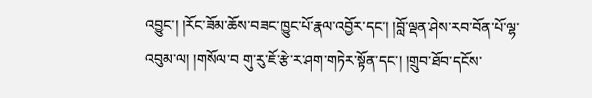འབྱུང་། །རོང་ཟོམ་ཆོས་བཟང་ཁྱུང་པོ་རྣལ་འབྱོར་དང་། །བློ་ལྡན་ཤེས་རབ་བོན་པོ་ལྷ་འབུམ་ལ། །གསོལ་བ གུ་རུ་ཇོ་རྩེ་ར་ཤག་གཏེར་སྟོན་དང་། །གྲུབ་ཐོབ་དངོས་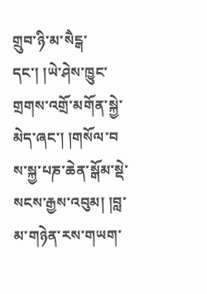གྲུབ་ཉི་མ་སཻངྒ་དང་། །ཡེ་ཤེས་ཁྱུང་གྲགས་འགྲོ་མགོན་སྐྱེ་མེད་ཞང་། །གསོལ་བ ས་སྐྱ་པཎ་ཆེན་སྒོམ་སྡེ་སངས་རྒྱས་འབུམ། །བླ་མ་གཉེན་རས་གཡག་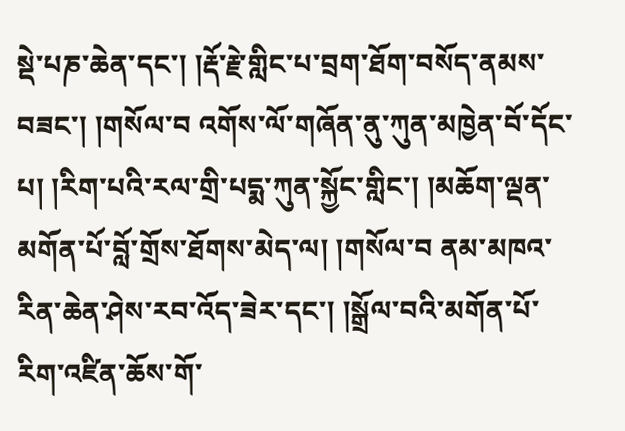སྡེ་པཎ་ཆེན་དང་། །རྡོ་རྗེ་གླིང་པ་བྲག་ཐོག་བསོད་ནམས་བཟང་། །གསོལ་བ འགོས་ལོ་གཞོན་ནུ་ཀུན་མཁྱེན་བོ་དོང་པ། །རིག་པའི་རལ་གྲི་པདྨ་ཀུན་སྐྱོང་གླིང་། །མཆོག་ལྡན་མགོན་པོ་བློ་གྲོས་ཐོགས་མེད་ལ། །གསོལ་བ ནམ་མཁའ་རིན་ཆེན་ཤེས་རབ་འོད་ཟེར་དང་། །སྒྲོལ་བའི་མགོན་པོ་རིག་འཛིན་ཆོས་གོ་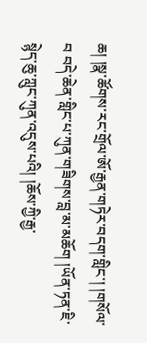ཆ། །སྣ་ཚོགས་རང་གྲོལ་ཨོ་རྒྱན་གཏེར་བདག་གླིང་། །གསོལ་བ བདེ་ཆེན་གླིང་པ་ཀུན་གཟིགས་བླ་མ་མཆོག །ཡོན་ཏན་ཇི་སྙེད་ཆུ་ཀླུང་ཀུན་འདུས་པའི། །ཆོས་ཀྱི་རྒྱ་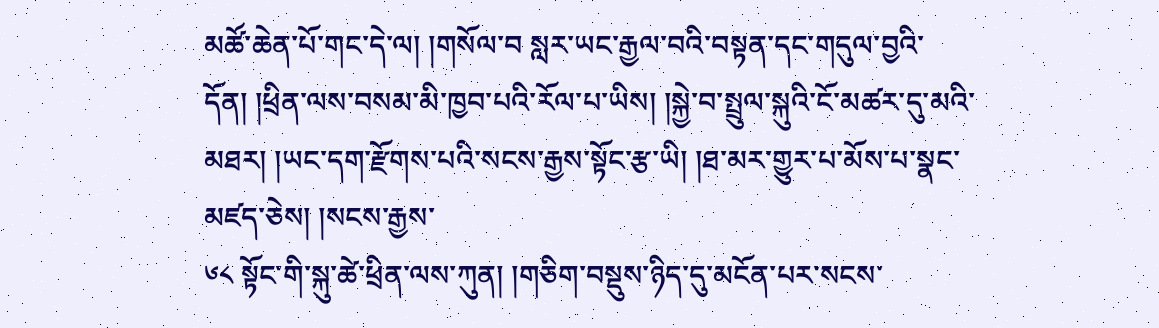མཚོ་ཆེན་པོ་གང་དེ་ལ། །གསོལ་བ སླར་ཡང་རྒྱལ་བའི་བསྟན་དང་གདུལ་བྱའི་དོན། །ཕྲིན་ལས་བསམ་མི་ཁྱབ་པའི་རོལ་པ་ཡིས། །སྐྱེ་བ་སྤྲུལ་སྐུའི་ངོ་མཚར་དུ་མའི་མཐར། །ཡང་དག་རྫོགས་པའི་སངས་རྒྱས་སྟོང་རྩ་ཡི། །ཐ་མར་གྱུར་པ་མོས་པ་སྣང་མཛད་ཅེས། །སངས་རྒྱས་
༦༨ སྟོང་གི་སྐུ་ཚེ་ཕྲིན་ལས་ཀུན། །གཅིག་བསྡུས་ཉིད་དུ་མངོན་པར་སངས་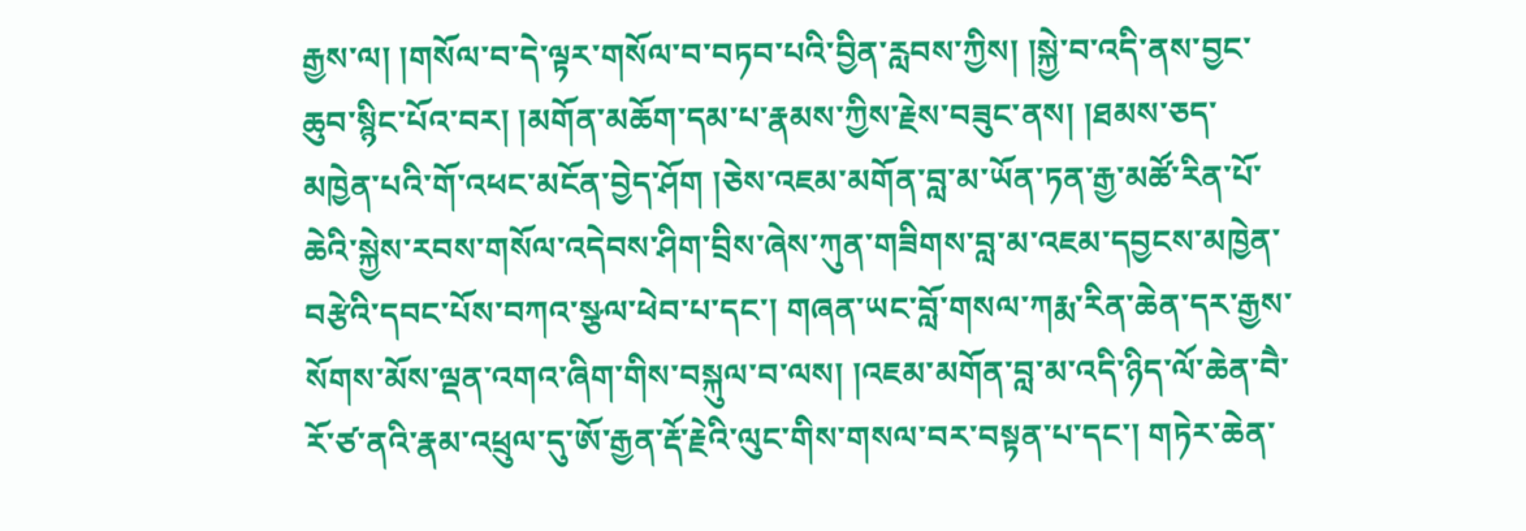རྒྱས་ལ། །གསོལ་བ་དེ་ལྟར་གསོལ་བ་བཏབ་པའི་བྱིན་རླབས་ཀྱིས། །སྐྱེ་བ་འདི་ནས་བྱང་ཆུབ་སྙིང་པོའ་བར། །མགོན་མཆོག་དམ་པ་རྣམས་ཀྱིས་རྗེས་བཟུང་ནས། །ཐམས་ཅད་མཁྱེན་པའི་གོ་འཕང་མངོན་བྱེད་ཤོག །ཅེས་འཇམ་མགོན་བླ་མ་ཡོན་ཏན་རྒྱ་མཚོ་རིན་པོ་ཆེའི་སྐྱེས་རབས་གསོལ་འདེབས་ཤིག་བྲིས་ཞེས་ཀུན་གཟིགས་བླ་མ་འཇམ་དབྱངས་མཁྱེན་བརྩེའི་དབང་པོས་བཀའ་སྩལ་ཕེབ་པ་དང་། གཞན་ཡང་བློ་གསལ་ཀརྨ་རིན་ཆེན་དར་རྒྱས་སོགས་མོས་ལྡན་འགའ་ཞིག་གིས་བསྐུལ་བ་ལས། །འཇམ་མགོན་བླ་མ་འདི་ཉིད་ལོ་ཆེན་བཻ་རོ་ཙ་ནའི་རྣམ་འཕྲུལ་དུ་ཨོ་རྒྱན་རྡོ་རྗེའི་ལུང་གིས་གསལ་བར་བསྟན་པ་དང་། གཏེར་ཆེན་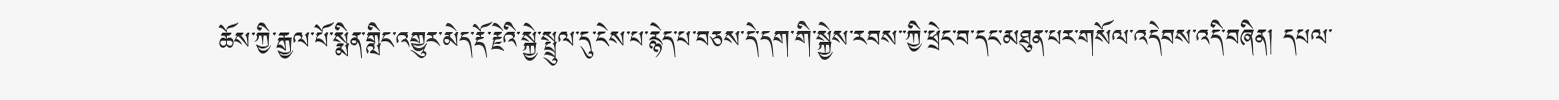ཆོས་ཀྱི་རྒྱལ་པོ་སྨིན་གླིང་འགྱུར་མེད་རྡོ་རྗེའི་སྐྱེ་སྤྲུལ་དུ་ངེས་པ་རྙེད་པ་བཅས་དེ་དག་གི་སྐྱེས་རབས་་ཀྱི་ཕྲེང་བ་དང་མཐུན་པར་གསོལ་འདེབས་འདི་བཞིན། དཔལ་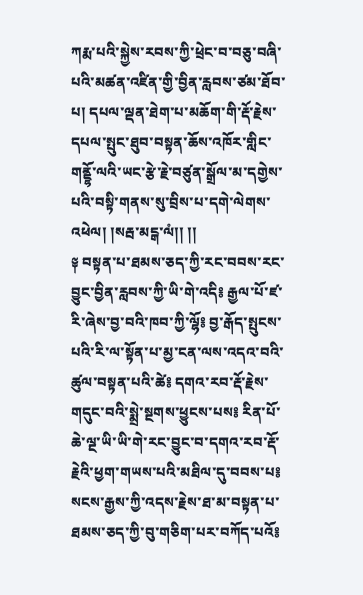ཀརྨ་པའི་སྐྱེས་རབས་ཀྱི་ཕྲེང་བ་བཅུ་བཞི་པའི་མཚན་འཛིན་གྱི་བྱིན་རླབས་ཙམ་ཐོབ་པ། དཔལ་ལྡན་ཐེག་པ་མཆོག་གི་རྡོ་རྗེས་དཔལ་སྤུང་ཐུབ་བསྟན་ཆོས་འཁོར་གླིང་གནྡྷོ་ལའི་ཡང་རྩེ་རྗེ་བཙུན་སྒྲོལ་མ་དགྱེས་པའི་བསྟི་གནས་སུ་བྲིས་པ་དགེ་ལེགས་འཕེལ། །སརྦ་མངྒ་ལཾ།། །།
༈ བསྟན་པ་ཐམས་ཅད་ཀྱི་རང་བབས་རང་བྱུང་བྱིན་རླབས་ཀྱི་ཡི་གེ་འདི༔ རྒྱལ་པོ་ཛ་རི་ཞེས་བྱ་བའི་ཁབ་ཀྱི་ལྷོ༔ བྱ་རྒོད་སྤུངས་པའི་རི་ལ་སྟོན་པ་མྱ་ངན་ལས་འདའ་བའི་ཚུལ་བསྟན་པའི་ཚེ༔ དགའ་རབ་རྡོ་རྗེས་གདུང་བའི་སྨྲེ་སྔགས་ཕྱུངས་པས༔ རིན་པོ་ཆེ་ལྔ་ཡི་ཡི་གེ་རང་བྱུང་བ་དགའ་རབ་རྡོ་རྗེའི་ཕྱག་གཡས་པའི་མཐིལ་དུ་བབས་པ༔ སངས་རྒྱས་ཀྱི་འདས་རྗེས་ཐ་མ་བསྟན་པ་ཐམས་ཅད་ཀྱི་བུ་གཅིག་པར་བཀོད་པའོ༔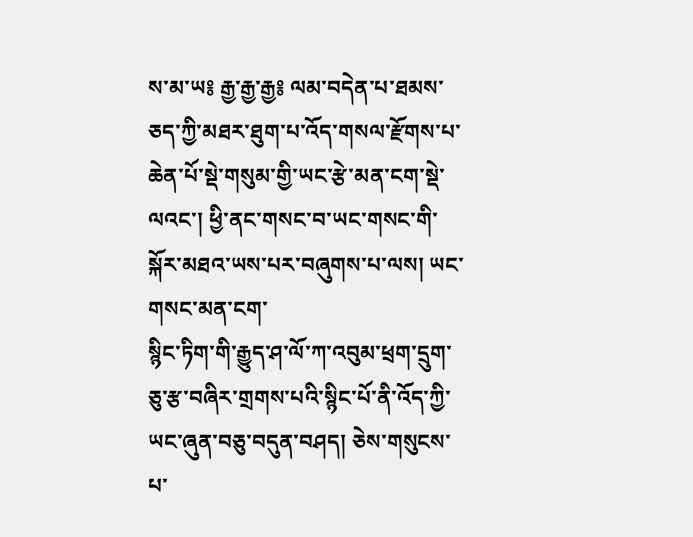ས་མ་ཡ༔ རྒྱ་རྒྱ་རྒྱ༔ ལམ་བདེན་པ་ཐམས་ཅད་ཀྱི་མཐར་ཐུག་པ་འོད་གསལ་རྫོགས་པ་ཆེན་པོ་སྡེ་གསུམ་གྱི་ཡང་རྩེ་མན་ངག་སྡེ་ལའང་། ཕྱི་ནང་གསང་བ་ཡང་གསང་གི་སྐོར་མཐའ་ཡས་པར་བཞུགས་པ་ལས། ཡང་གསང་མན་ངག་
སྙིང་ཏིག་གི་རྒྱུད་ཤ་ལོ་ཀ་འབུམ་ཕྲག་དྲུག་ཅུ་རྩ་བཞིར་གྲགས་པའི་སྙིང་པོ་ནི་འོད་ཀྱི་ཡང་ཞུན་བཅུ་བདུན་བཤད། ཅེས་གསུངས་པ་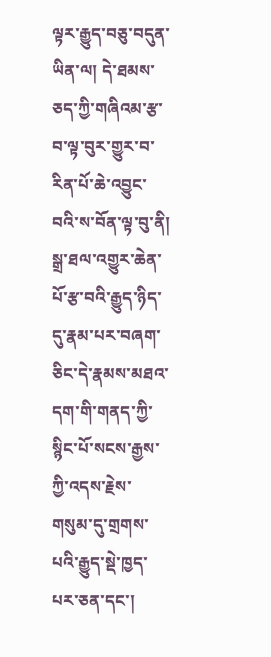ལྟར་རྒྱུད་བཅུ་བདུན་ཡིན་ལ། དེ་ཐམས་ཅད་ཀྱི་གཞིའམ་རྩ་བ་ལྟ་བུར་གྱུར་བ་རིན་པོ་ཆེ་འབྱུང་བའི་ས་བོན་ལྟ་བུ་ནི། སྒྲ་ཐལ་འགྱུར་ཆེན་པོ་རྩ་བའི་རྒྱུད་ཉིད་དུ་རྣམ་པར་བཞག་ཅིང་དེ་རྣམས་མཐའ་དག་གི་གནད་ཀྱི་སྙིང་པོ་སངས་རྒྱས་ཀྱི་འདས་རྗེས་གསུམ་དུ་གྲགས་པའི་རྒྱུད་སྡེ་ཁྱད་པར་ཅན་དང་།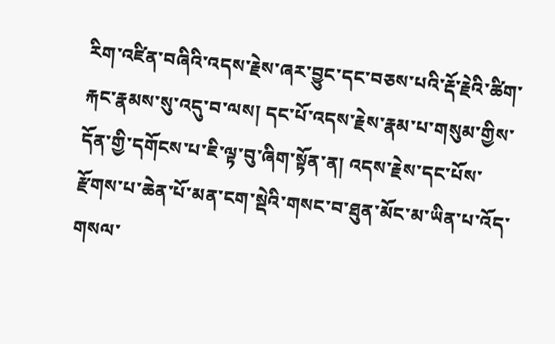རིག་འཛིན་བཞིའི་འདས་རྗེས་ཞར་བྱུང་དང་བཅས་པའི་རྡོ་རྗེའི་ཚིག་རྐང་རྣམས་སུ་འདུ་བ་ལས། དང་པོ་འདས་རྗེས་རྣམ་པ་གསུམ་གྱིས་དོན་གྱི་དགོངས་པ་ཇི་ལྟ་བུ་ཞིག་སྟོན་ན། འདས་རྗེས་དང་པོས་རྫོགས་པ་ཆེན་པོ་མན་ངག་སྡེའི་གསང་བ་ཐུན་མོང་མ་ཡིན་པ་འོད་གསལ་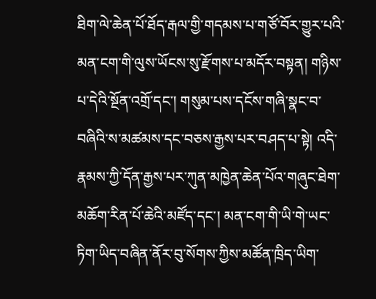ཐིག་ལེ་ཆེན་པོ་ཐོད་རྒལ་གྱི་གདམས་པ་གཙོ་བོར་གྱུར་པའི་མན་ངག་གི་ལུས་ཡོངས་སུ་རྫོགས་པ་མདོར་བསྟན། གཉིས་པ་དེའི་སྔོན་འགྲོ་དང་། གསུམ་པས་དངོས་གཞི་སྣང་བ་བཞིའི་ས་མཚམས་དང་བཅས་རྒྱས་པར་བཤད་པ་སྟེ། འདི་རྣམས་ཀྱི་དོན་རྒྱས་པར་ཀུན་མཁྱེན་ཆེན་པོའ་གཞུང་ཐེག་མཆོག་རིན་པོ་ཆེའི་མཛོད་དང་། མན་ངག་གི་ཡི་གེ་ཡང་ཏིག་ཡིད་བཞིན་ནོར་བུ་སོགས་ཀྱིས་མཚོན་ཁྲིད་ཡིག་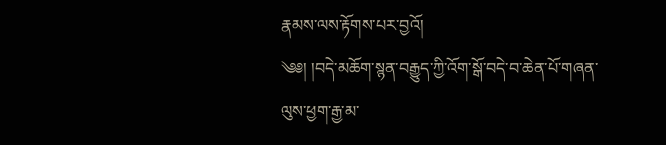རྣམས་ལས་རྟོགས་པར་བྱའོ།
༄༅། །བདེ་མཆོག་སྙན་བརྒྱུད་ཀྱི་འོག་སྒོ་བདེ་བ་ཆེན་པོ་གཞན་ལུས་ཕྱག་རྒྱ་མ་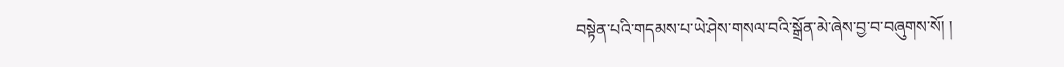བསྟེན་པའི་གདམས་པ་ཡེ་ཤེས་གསལ་བའི་སྒྲོན་མེ་ཞེས་བྱ་བ་བཞུགས་སོ། །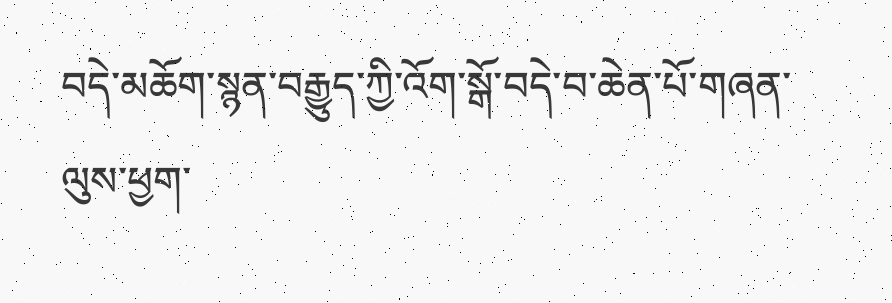བདེ་མཆོག་སྙན་བརྒྱུད་ཀྱི་འོག་སྒོ་བདེ་བ་ཆེན་པོ་གཞན་ལུས་ཕྱག་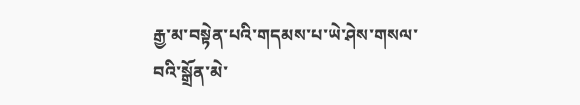རྒྱ་མ་བསྟེན་པའི་གདམས་པ་ཡེ་ཤེས་གསལ་བའི་སྒྲོན་མེ་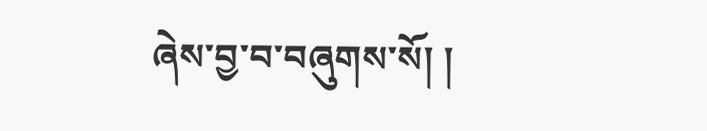ཞེས་བྱ་བ་བཞུགས་སོ། །